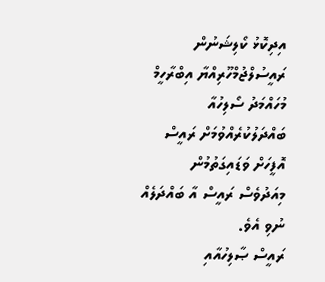އިދިކޮޅު ކޯލިޝަނުން ރައީސުލްޖުމްހޫރިއްޔާ އިބްރާހީމް މުހައްމަދު ސޯލިހުއާ ބައްދަލުކުރެއްވުމަށް ރައީސް އޮފީހަށް ވަޑައިގަތުމުން މިއަދުވެސް ރައީސް އާ ބައްދަލެއް ނުވި އެވެ.
ރައީސް ޞާލިހުއާއި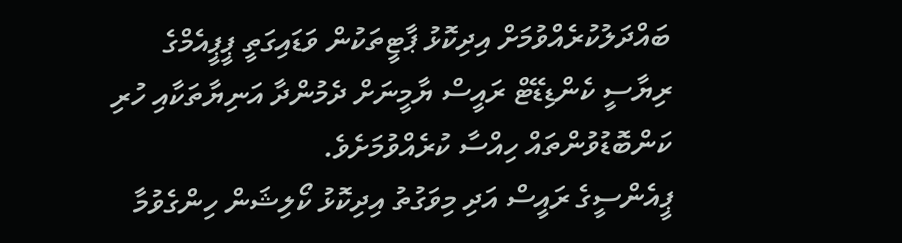ބައްދަލުކުރެއްވުމަށް އިދިކޮޅު ޕާޓީތަކުން ވަޑައިގަތީ ޕީޕީއެމްގެ ރިޔާސީ ކެންޑިޑޭޓް ރައީސް ޔާމީނަށް ދެމުންދާ އަނިޔާތަކާއި ހުރި ކަންބޮޑުވުންތައް ހިއްސާ ކުރެއްވުމަށެވެ.
ޕީއެންސީގެ ރައީސް އަދި މިވަގުތު އިދިކޮޅު ކޯލިޝަން ހިންގެވުމާ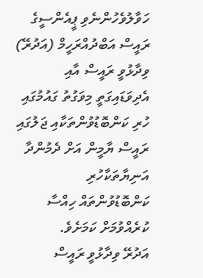ހަވާލުވެހުންނެވި ޕީއެންސީގެ ރައީސް އަބްދުއްރަހީމް (އަދުރޭ) ވިދާޅުވީ ރައީސް އާއި އެދިވަޑައިގަތީ މިވަގުތު ގައުމުގައި ހުރި ކަންބޮޑުވުންތަކާއި ޖަލުގައި ރައީސް ޔާމީން އަށް ދެމުންދާ އަނިޔާތަކާހުރި ކަންބޮޑުވުންތައް ހިއްސާ ކުރެއްވުމަށް ކަމަށެވެ.
އަދުރޭ ވިދާޅުވީ ރައީސް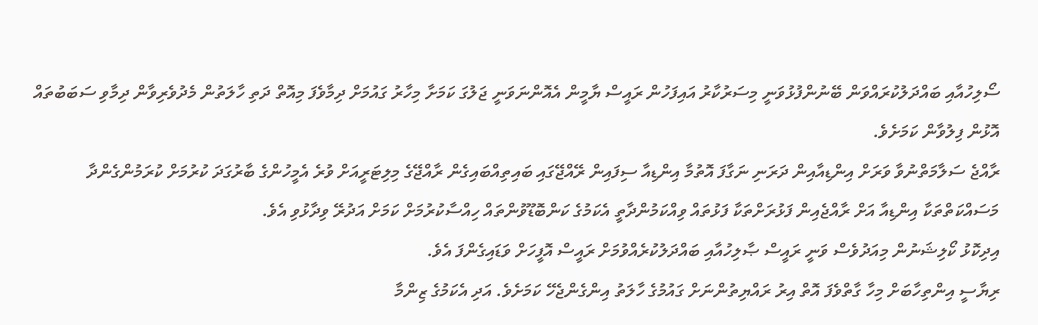ސޯލިހުއާއި ބައްދަލުކުރައްވަން ބޭނުންފުޅުވަނީ މިސަރުކާރު އައިފަހުން ރައީސް ޔާމީން އެއޮންނަވަނީ ޖަލުގަ ކަމަށާ މިހާރު ގައުމަށް ދިމާވެފަ މިއޮތް ދަތި ހާލަތުން މެދުވެރިވާން ދިމާވި ސަބަބުތައް އޮޅުން ފިލުވާން ކަމަށެވެ.
ރާއްޖެ ސަލާމަތްނުވާ ވަރަށް އިންޑިއާއިން ދަރަނި ނަގާފަ އޮތުމާ އިންޑިއާ ސިފައިން ރޭއްޖޭގައި ބައިތިއްބައިގެން ރާއްޖޭގެ މިލިޓަރީއަށް ވުރެ އެމީހުންގެ ބާރުގަދަ ކުރުމަށް ކުރަމުންގެންދާ މަސައްކަތްތަކާ އިންޑިއާ އަށް ރާއްޖެއިން ފަޅުރަށްތަކާ ފަޅުތައް ވިއްކަމުންދާތީ އެކަމުގެ ކަންބޮޑޫވުންތައް ހިއްސާކުރުމަށް ކަމަށް އަދުރޭ ވިދާޅުވި އެވެ.
އިދިކޮޅު ކޯލިޝަނުން މިއަދުވެސް ވަނީ ރައީސް ޞާލިހުއާއި ބައްދަލުކުރެއްވުމަށް ރައީސް އޮފީހަށް ވަޑައިގެންފަ އެވެ.
ރިޔާސީ އިންތިހާބަށް މިހާ ގާތްވެފަ އޮތް އިރު ރައްޔިތުންނަށް ގައުމުގެ ހާލަތު އިންގެންޖެހޭ ކަމަށެވެ. އަދި އެކަމުގެ ޒިންމާ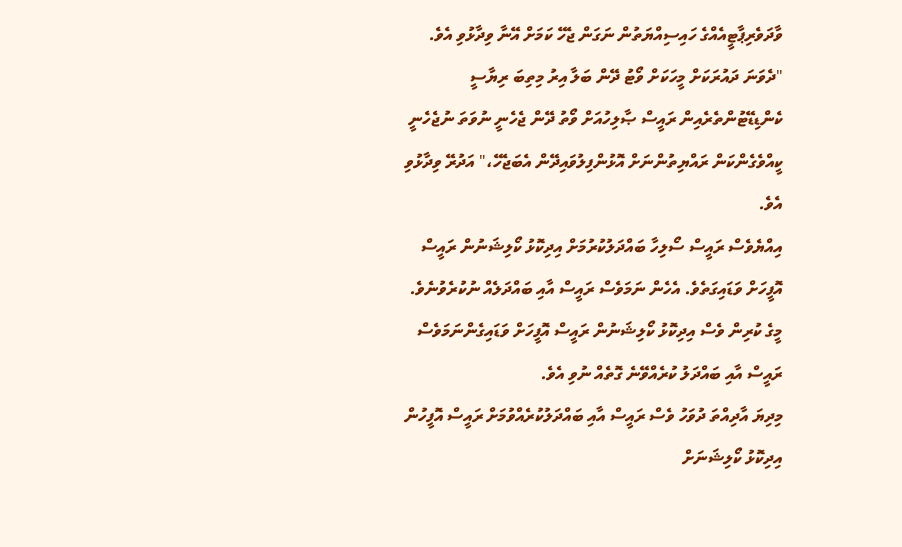ވާދަވެރިޕާޓީއެއްގެ ހައިސިއްޔަތުން ނަގަން ޖެހޭ ކަމަށް އޭނާ ވިދާޅުވި އެވެ.
"ދެވަނަ ދައުރަކަށް މީހަކަށް ވޯޓު ދޭން ބަލާ އިރު މިތިބަ ރިޔާސީ ކެންޑިޑޭޓުންތެރެއިން ރައީސް ޞާލިހުއަށް ވޯތު ދޭން ޖެހެނީ ނުވަތަ ނުޖެހެނީ ކީއްވެގެންކަން ރައްޔިތުންނަށް އޮޅުންފިލުވައިދޭން އެބަޖެހޭ،" އަދުރޭ ވިދާޅުވި އެވެ.
އިއްޔެވެސް ރައީސް ސޯލިހާ ބައްދަލުކުރުމަށް އިދިކޮޅު ކޯލިޝަނުން ރައީސް އޮފީހަށް ވަޑައިގަތެވެ. އެހެން ނަމަވެސް ރައީސް އާއި ބައްދަލެއް ނުކުރެވުނެވެ.
މީގެ ކުރިން ވެސް އިދިކޮޅު ކޯލިޝަނުން ރައީސް އޮފީހަށް ވަޑައިގެންނަމަވެސް ރައީސް އާއި ބައްދަލު ކުރެއްވޭނެ ގޮތެއް ނުވި އެވެ.
މިދިޔަ އާދިއްތަ ދުވަހު ވެސް ރައީސް އާއި ބައްދަލުކުރެއްވުމަށް ރައީސް އޮފީހުން އިދިކޮޅު ކޯލިޝަނަށް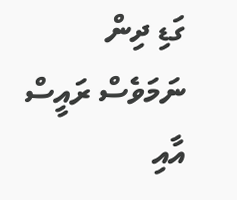ގަޑި ދިން ނަމަވެސް ރައީސް އާއި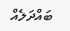ބައްދަލެއް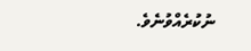ނުކުރެއްވުނެވެ.